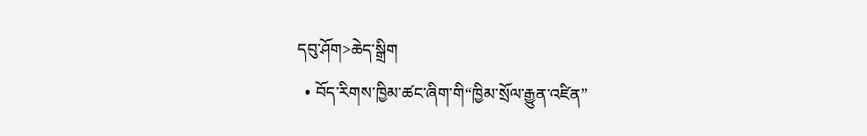དབུ་ཤོག>ཆེད་སྒྲིག
  • བོད་རིགས་ཁྱིམ་ཚང་ཞིག་གི“ཁྱིམ་སྲོལ་རྒྱུན་འཛིན”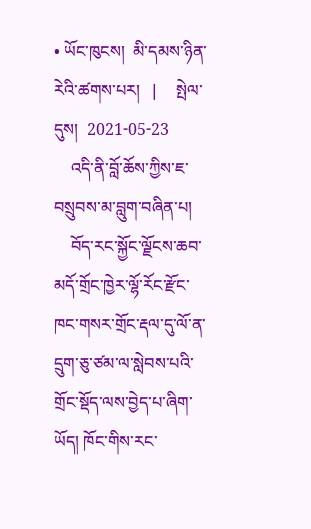• ཡོང་ཁུངས།  མི་དམས་ཉིན་རེའི་ཚགས་པར།   |     སྤེལ་དུས།  2021-05-23
    འདི་ནི་བློ་ཆོས་ཀྱིས་ཇ་བསྲུབས་མ་བླུག་བཞིན་པ།
    བོད་རང་སྐྱོང་ལྗོངས་ཆབ་མདོ་གྲོང་ཁྱེར་ལྷོ་རོང་རྫོང་ཁང་གསར་གྲོང་རྡལ་དུ་ལོ་ན་དྲུག་ཅུ་ཙམ་ལ་སླེབས་པའི་གྲོང་སྡོད་ལས་བྱེད་པ་ཞིག་ཡོད། ཁོང་གིས་རང་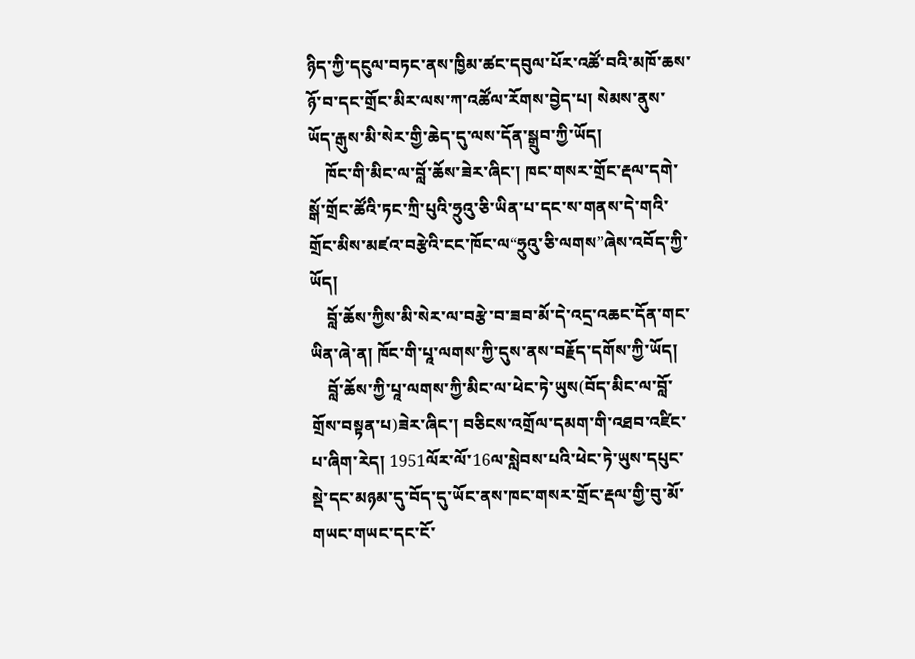ཉིད་ཀྱི་དངུལ་བཏང་ནས་ཁྱིམ་ཚང་དབུལ་པོར་འཚོ་བའི་མཁོ་ཆས་ཉོ་བ་དང་གྲོང་མིར་ལས་ཀ་འཚོལ་རོགས་བྱེད་པ། སེམས་ནུས་ཡོད་རྒུས་མི་སེར་གྱི་ཆེད་དུ་ལས་དོན་སྒྲུབ་ཀྱི་ཡོད།
    ཁོང་གི་མིང་ལ་བློ་ཆོས་ཟེར་ཞིང་། ཁང་གསར་གྲོང་རྡལ་དགེ་སྒོ་གྲོང་ཚོའི་ཏང་ཀྲི་པུའི་ཧྲུའུ་ཅི་ཡིན་པ་དང་ས་གནས་དེ་གའི་གྲོང་མིས་མཛའ་བརྩེའི་ངང་ཁོང་ལ“ཧྲུའུ་ཅི་ལགས”ཞེས་འབོད་ཀྱི་ཡོད།
    བློ་ཆོས་ཀྱིས་མི་སེར་ལ་བརྩེ་བ་ཟབ་མོ་དེ་འདྲ་འཆང་དོན་གང་ཡིན་ཞེ་ན། ཁོང་གི་པཱ་ལགས་ཀྱི་དུས་ནས་བརྗོད་དགོས་ཀྱི་ཡོད།
    བློ་ཆོས་ཀྱི་པཱ་ལགས་ཀྱི་མིང་ལ་ཕེང་ཏེ་ཡུས(བོད་མིང་ལ་བློ་གྲོས་བསྟན་པ)ཟེར་ཞིང་། བཅིངས་འགྲོལ་དམག་གི་འཐབ་འཛིང་པ་ཞིག་རེད། 1951ལོར་ལོ་16ལ་སླེབས་པའི་ཕེང་ཏེ་ཡུས་དཔུང་སྡེ་དང་མཉམ་དུ་བོད་དུ་ཡོང་ནས་ཁང་གསར་གྲོང་རྡལ་གྱི་བུ་མོ་གཡང་གཡང་དང་ངོ་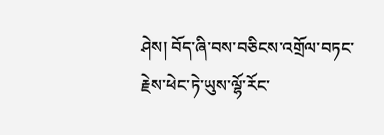ཤེས། བོད་ཞི་བས་བཅིངས་འགྲོལ་བཏང་རྗེས་ཕེང་ཏེ་ཡུས་ལྷོ་རོང་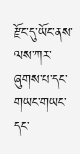རྫོང་དུ་ཡོང་ནས་ལས་ཀར་ཞུགས་པ་དང་གཡང་གཡང་དང་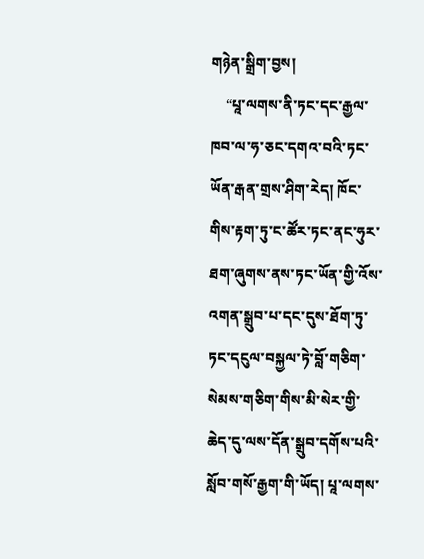གཉེན་སྒྲིག་བྱས།
    “པཱ་ལགས་ནི་ཏང་དང་རྒྱལ་ཁབ་ལ་ཧ་ཅང་དགའ་བའི་ཏང་ཡོན་རྒན་གྲས་ཤིག་རེད། ཁོང་གིས་རྟག་ཏུ་ང་ཚོར་ཏང་ནང་ཧུར་ཐག་ཞུགས་ནས་ཏང་ཡོན་གྱི་འོས་འགན་སྒྲུབ་པ་དང་དུས་ཐོག་ཏུ་ཏང་དངུལ་བསྐྱལ་ཏེ་བློ་གཅིག་སེམས་གཅིག་གིས་མི་སེར་གྱི་ཆེད་དུ་ལས་དོན་སྒྲུབ་དགོས་པའི་སློབ་གསོ་རྒྱག་གི་ཡོད། པཱ་ལགས་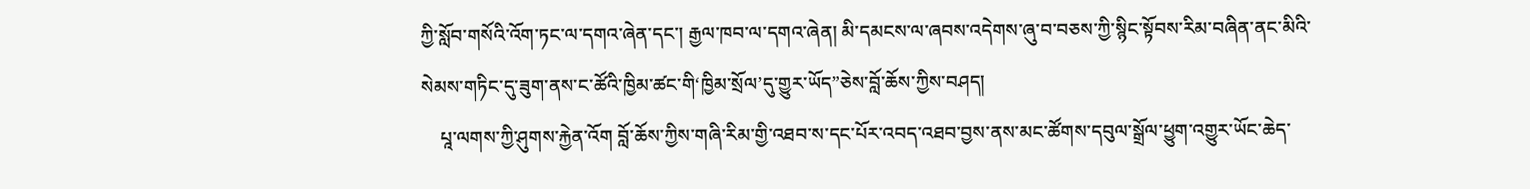ཀྱི་སློབ་གསོའི་འོག་ཏང་ལ་དགའ་ཞེན་དང་། རྒྱལ་ཁབ་ལ་དགའ་ཞེན། མི་དམངས་ལ་ཞབས་འདེགས་ཞུ་བ་བཅས་ཀྱི་སྙིང་སྟོབས་རིམ་བཞིན་ནང་མིའི་སེམས་གཏིང་དུ་ཟུག་ནས་ང་ཚོའི་ཁྱིམ་ཚང་གི‘ཁྱིམ་སྲོལ’དུ་གྱུར་ཡོད”ཅེས་བློ་ཆོས་ཀྱིས་བཤད།
    པཱ་ལགས་ཀྱི་ཤུགས་རྐྱེན་འོག བློ་ཆོས་ཀྱིས་གཞི་རིམ་གྱི་འཐབ་ས་དང་པོར་འབད་འཐབ་བྱས་ནས་མང་ཚོགས་དབུལ་སྒྲོལ་ཕྱུག་འགྱུར་ཡོང་ཆེད་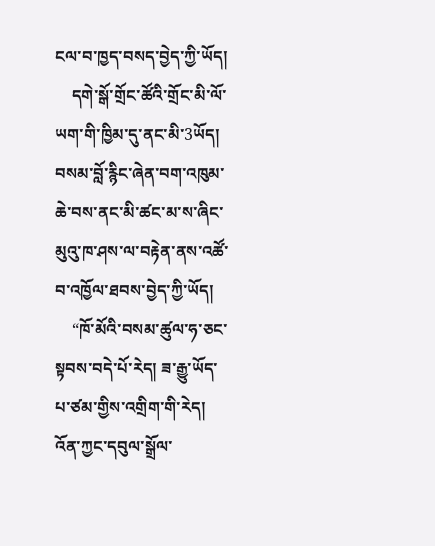ངལ་བ་ཁྱད་བསད་བྱེད་ཀྱི་ཡོད།
    དགེ་སྒོ་གྲོང་ཚོའི་གྲོང་མི་ལོ་ཡག་གི་ཁྱིམ་དུ་ནང་མི་3ཡོད། བསམ་བློ་རྙིང་ཞེན་བག་འཁུམ་ཆེ་བས་ནང་མི་ཚང་མ་ས་ཞིང་མུའུ་ཁ་ཤས་ལ་བརྟེན་ནས་འཚོ་བ་འཁྱོལ་ཐབས་བྱེད་ཀྱི་ཡོད།
    “ཁོ་མོའི་བསམ་ཚུལ་ཧ་ཅང་སྟབས་བདེ་པོ་རེད། ཟ་རྒྱུ་ཡོད་པ་ཙམ་གྱིས་འགྲིག་གི་རེད། འོན་ཀྱང་དབུལ་སྒྲོལ་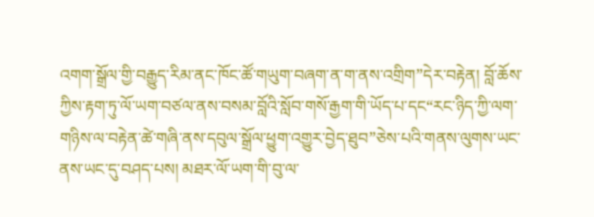འགག་སྒྲོལ་གྱི་བརྒྱུད་རིམ་ནང་ཁོང་ཚོ་གཡུག་བཞག་ན་ག་ནས་འགྲིག”དེར་བརྟེན། བློ་ཆོས་ཀྱིས་རྟག་ཏུ་ལོ་ཡག་བཙལ་ནས་བསམ་བློའི་སློབ་གསོ་རྒྱག་གི་ཡོད་པ་དང“རང་ཉིད་ཀྱི་ལག་གཉིས་ལ་བརྟེན་ཚེ་གཞི་ནས་དབུལ་སྒྲོལ་ཕྱུག་འགྱུར་བྱེད་ཐུབ”ཅེས་པའི་གནས་ལུགས་ཡང་ནས་ཡང་དུ་བཤད་པས། མཐར་ལོ་ཡག་གི་བུ་ལ་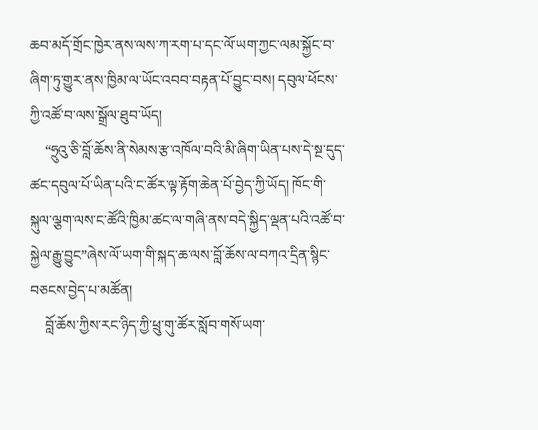ཆབ་མདོ་གྲོང་ཁྱེར་ནས་ལས་ཀ་རག་པ་དང་ལོ་ཡག་ཀྱང་ལམ་སྐྱོང་བ་ཞིག་ཏུ་གྱུར་ནས་ཁྱིམ་ལ་ཡོང་འབབ་བརྟན་པོ་བྱུང་བས། དབུལ་ཕོངས་ཀྱི་འཚོ་བ་ལས་སྒྲོལ་ཐུབ་ཡོད།
    “ཧྲུའུ་ཅི་བློ་ཆོས་ནི་སེམས་རྩ་འཁོལ་བའི་མི་ཞིག་ཡིན་པས་དེ་སྔ་དུད་ཚང་དབུལ་པོ་ཡིན་པའི་ང་ཚོར་ལྟ་རྟོག་ཆེན་པོ་བྱེད་ཀྱི་ཡོད། ཁོང་གི་སྐུལ་ལྕག་ལས་ང་ཚོའི་ཁྱིམ་ཚང་ལ་གཞི་ནས་བདེ་སྐྱིད་ལྡན་པའི་འཚོ་བ་སྐྱེལ་རྒྱུ་བྱུང”ཞེས་ལོ་ཡག་གི་སྐད་ཆ་ལས་བློ་ཆོས་ལ་བཀའ་དྲིན་སྙིང་བཅངས་བྱེད་པ་མཚོན།
    བློ་ཆོས་ཀྱིས་རང་ཉིད་ཀྱི་ཕྲུ་གུ་ཚོར་སློབ་གསོ་ཡག་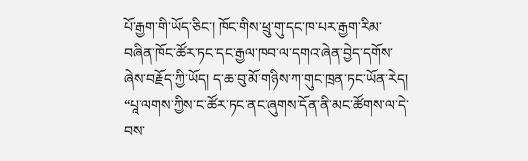པོ་རྒྱག་གི་ཡོད་ཅིང་། ཁོང་གིས་ཕྲུ་གུ་དང་ཁ་པར་རྒྱག་རིམ་བཞིན་ཁོང་ཚོར་ཏང་དང་རྒྱལ་ཁབ་ལ་དགའ་ཞེན་བྱེད་དགོས་ཞེས་བརྗོད་ཀྱི་ཡོད། ད་ཆ་བུ་མོ་གཉིས་ཀ་གུང་ཁྲན་ཏང་ཡོན་རེད། “པཱ་ལགས་ཀྱིས་ང་ཚོར་ཏང་ནང་ཞུགས་དོན་ནི་མང་ཚོགས་ལ་དེ་བས་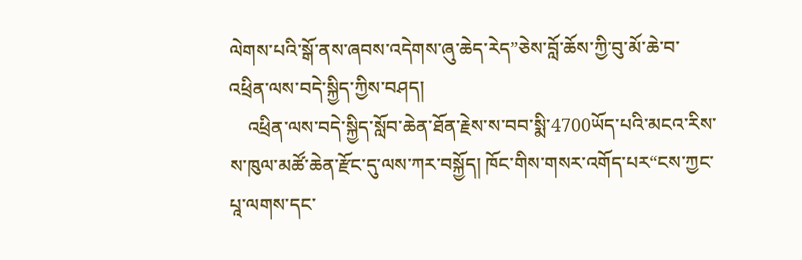ལེགས་པའི་སྒོ་ནས་ཞབས་འདེགས་ཞུ་ཆེད་རེད”ཅེས་བློ་ཆོས་ཀྱི་བུ་མོ་ཆེ་བ་འཕྲིན་ལས་བདེ་སྐྱིད་ཀྱིས་བཤད།
    འཕྲིན་ལས་བདེ་སྐྱིད་སློབ་ཆེན་ཐོན་རྗེས་ས་བབ་སྨི་4700ཡོད་པའི་མངའ་རིས་ས་ཁུལ་མཚོ་ཆེན་རྫོང་དུ་ལས་ཀར་བསྐྱོད། ཁོང་གིས་གསར་འགོད་པར“ངས་ཀྱང་པཱ་ལགས་དང་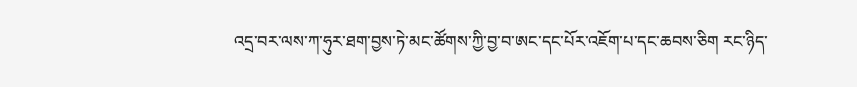འདྲ་བར་ལས་ཀ་ཧུར་ཐག་བྱས་ཏེ་མང་ཚོགས་ཀྱི་བྱ་བ་ཨང་དང་པོར་འཇོག་པ་དང་ཆབས་ཅིག རང་ཉིད་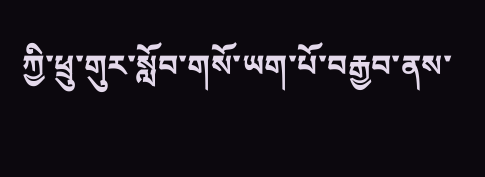ཀྱི་ཕྲུ་གུར་སློབ་གསོ་ཡག་པོ་བརྒྱབ་ནས་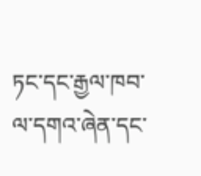ཏང་དང་རྒྱལ་ཁབ་ལ་དགའ་ཞེན་དང་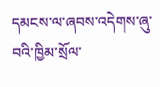དམངས་ལ་ཞབས་འདེགས་ཞུ་བའི་ཁྱིམ་སྲོལ་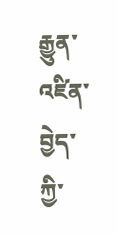རྒྱུན་འཛིན་བྱེད་ཀྱི་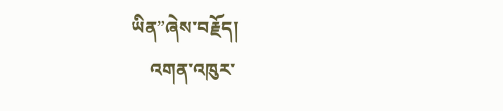ཡིན”ཞེས་བརྗོད།
    འགན་འཁུར་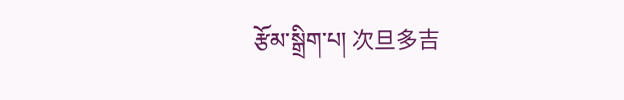རྩོམ་སྒྲིག་པ། 次旦多吉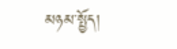མཉམ་སྤྱོད།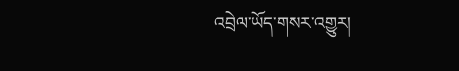འབྲེལ་ཡོད་གསར་འགྱུར།